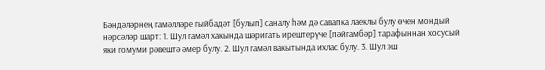Бәндәләрнең гамәлләре гыйбадәт [булып] саналу һәм дә савапка лаеклы булу өчен мондый нәрсәләр шарт: 1. Шул гамәл хакында шәригать ирештерүче [пәйгамбәр] тарафыннан хосусый яки гомуми рәвештә әмер булу. 2. Шул гамәл вакытында ихлас булу. 3. Шул эш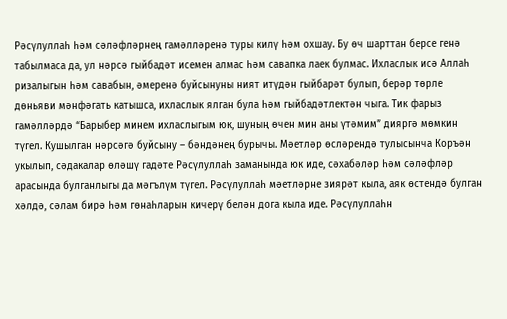Рәсүлуллаһ һәм сәләфләрнең гамәлләренә туры килү һәм охшау. Бу өч шарттан берсе генә табылмаса да, ул нәрсә гыйбадәт исемен алмас һәм савапка лаек булмас. Ихласлык исә Аллаһ ризалыгын һәм савабын, әмеренә буйсынуны ният итүдән гыйбарәт булып, берәр төрле дөньяви мәнфәгать катышса, ихласлык ялган була һәм гыйбадәтлектән чыга. Тик фарыз гамәлләрдә “Барыбер минем ихласлыгым юк, шуның өчен мин аны үтәмим” дияргә мөмкин түгел. Кушылган нәрсәгә буйсыну – бәндәнең бурычы. Мәетләр өсләрендә тулысынча Коръән укылып, сәдакалар өләшү гадәте Рәсүлуллаһ заманында юк иде, сәхабәләр һәм сәләфләр арасында булганлыгы да мәгълүм түгел. Рәсүлуллаһ мәетләрне зиярәт кыла, аяк өстендә булган хәлдә, сәлам бирә һәм гөнаһларын кичерү белән дога кыла иде. Рәсүлуллаһн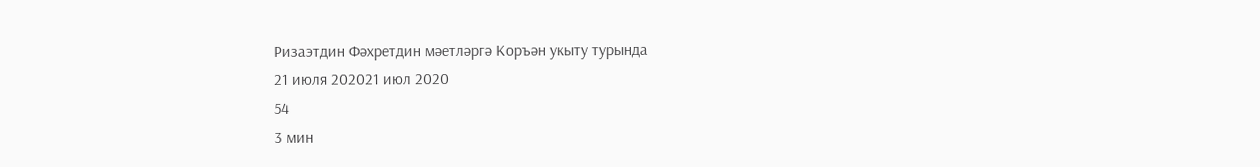Ризаэтдин Фәхретдин мәетләргә Коръән укыту турында
21 июля 202021 июл 2020
54
3 мин